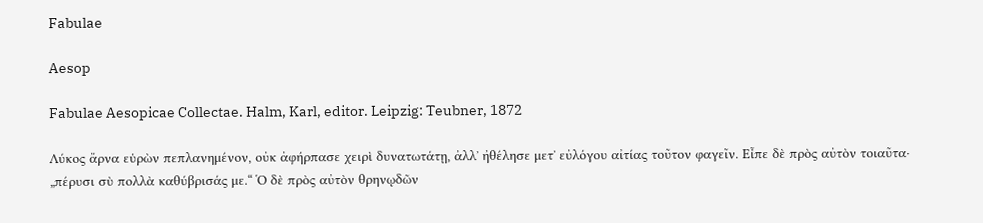Fabulae

Aesop

Fabulae Aesopicae Collectae. Halm, Karl, editor. Leipzig: Teubner, 1872

Λύκος ἄρνα εὑρὼν πεπλανημένον, οὐκ ἀφήρπασε χειρὶ δυνατωτάτῃ, ἀλλʼ ἠθέλησε μετʼ εὐλόγου αἰτίας τοῦτον φαγεῖν. Εἶπε δὲ πρὸς αὐτὸν τοιαῦτα· „πέρυσι σὺ πολλὰ καθύβρισάς με.“ Ὁ δὲ πρὸς αὐτὸν θρηνῳδῶν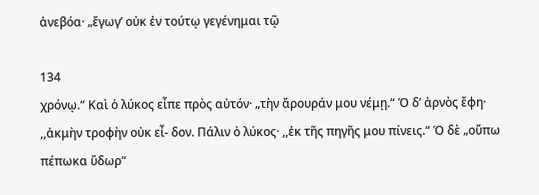ἀνεβόα· „ἔγωγʼ οὐκ ἐν τούτῳ γεγένημαι τῷ

134
χρόνῳ.“ Καὶ ὁ λύκος εἶπε πρὸς αὐτόν· „τὴν ἄρουράν μου νέμῃ.“ Ὁ δʼ ἀρνὸς ἔφη· ,,ἀκμὴν τροφὴν οὐκ εἶ- δον. Πάλιν ὁ λύκος· ,,ἐκ τῆς πηγῆς μου πίνεις.“ Ὁ δὲ „οὔπω πέπωκα ὕδωρ“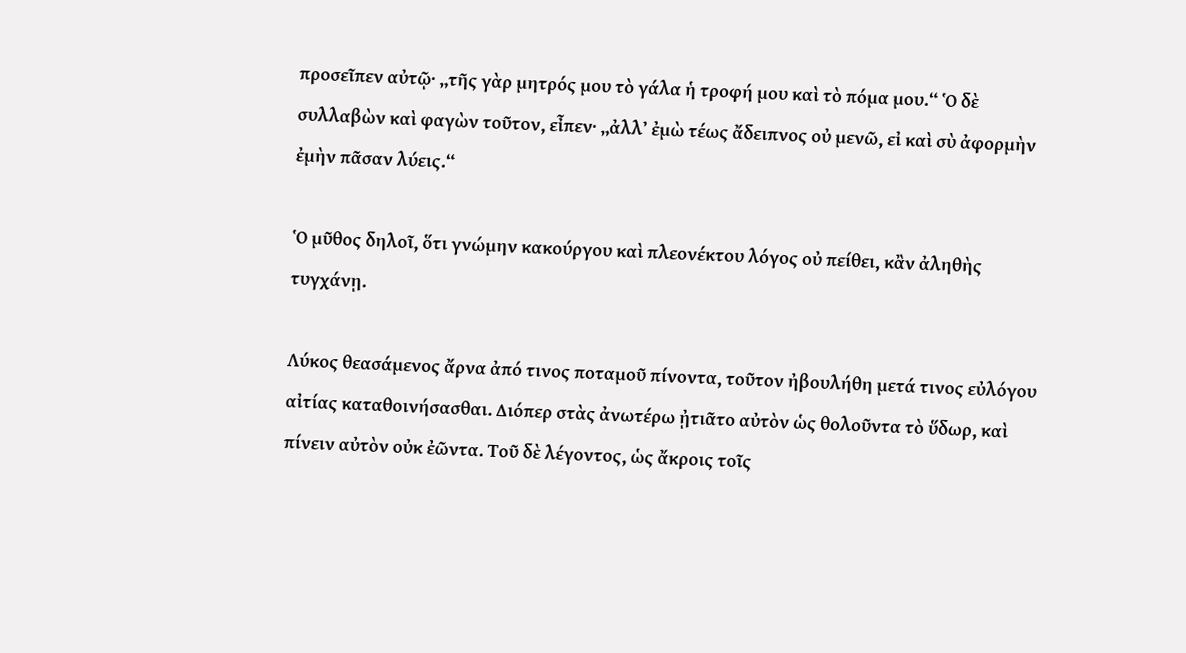προσεῖπεν αὐτῷ· „τῆς γὰρ μητρός μου τὸ γάλα ἡ τροφή μου καὶ τὸ πόμα μου.“ Ὁ δὲ συλλαβὼν καὶ φαγὼν τοῦτον, εἶπεν· „ἀλλʼ ἐμὼ τέως ἄδειπνος οὐ μενῶ, εἰ καὶ σὺ ἀφορμὴν ἐμὴν πᾶσαν λύεις.“

Ὁ μῦθος δηλοῖ, ὅτι γνώμην κακούργου καὶ πλεονέκτου λόγος οὐ πείθει, κἂν ἀληθὴς τυγχάνῃ.

Λύκος θεασάμενος ἄρνα ἀπό τινος ποταμοῦ πίνοντα, τοῦτον ἠβουλήθη μετά τινος εὐλόγου αἰτίας καταθοινήσασθαι. Διόπερ στὰς ἀνωτέρω ᾐτιᾶτο αὐτὸν ὡς θολοῦντα τὸ ὕδωρ, καὶ πίνειν αὐτὸν οὐκ ἐῶντα. Τοῦ δὲ λέγοντος, ὡς ἄκροις τοῖς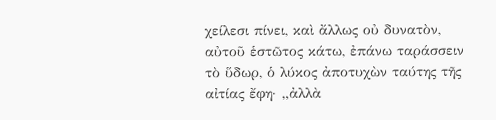χείλεσι πίνει, καὶ ἄλλως οὐ δυνατὸν, αὐτοῦ ἑστῶτος κάτω, ἐπάνω ταράσσειν τὸ ὕδωρ, ὁ λύκος ἀποτυχὼν ταύτης τῆς αἰτίας ἔφη· „ἀλλὰ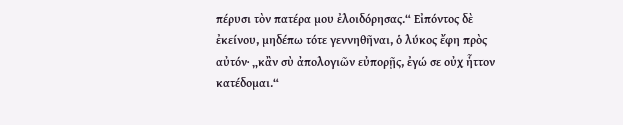πέρυσι τὸν πατέρα μου ἐλοιδόρησας.“ Εἰπόντος δὲ ἐκείνου, μηδέπω τότε γεννηθῆναι, ὁ λύκος ἔφη πρὸς αὐτόν· „κἂν σὺ ἀπολογιῶν εὐπορῇς, ἐγώ σε οὐχ ἧττον κατέδομαι.“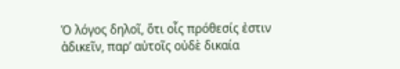Ὁ λόγος δηλοῖ, ὅτι οἷς πρόθεσίς ἐστιν ἀδικεῖν, παρʼ αὐτοῖς οὐδὲ δικαία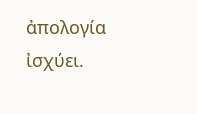ἀπολογία ἰσχύει.